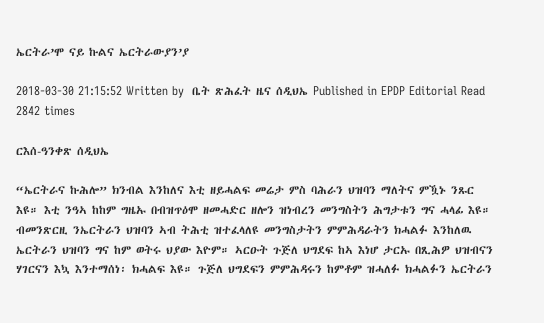ኤርትራ’ሞ ናይ ኩልና ኤርትራውያን’ያ

2018-03-30 21:15:52 Written by  ቤት ጽሕፈት ዜና ሰዲህኤ Published in EPDP Editorial Read 2842 times

ርእሰ-ዓንቀጽ ሰዲህኤ

“ኤርትራና ኩሕሎ” ክንብል እንከለና እቲ ዘይሓልፍ መሬታ ምስ ባሕራን ህዝባን ማለትና ምዃኑ ንጹር እዩ። እቲ ንዓኣ ከከም ግዜኡ በብዝጥዕሞ ዘመሓድር ዘሎን ዝነብረን መንግስትን ሕግታቱን ግና ሓላፊ እዩ። ብመንጽርዚ ንኤርትራን ህዝባን ኣብ ትሕቲ ዝተፈላለዩ መንግስታትን ምምሕዳራትን ክሓልፉ እንከለዉ ኤርትራን ህዝባን ግና ከም ወትሩ ህያው እዮም። ኣርዑት ጉጅለ ህግደፍ ከኣ እነሆ ታርኡ በጺሕዎ ህዝብናን ሃገርናን እኳ እንተማሰነ፡ ክሓልፍ እዩ። ጉጅለ ህግደፍን ምምሕዳሩን ከምቶም ዝሓለፉ ክሓልፉን ኤርትራን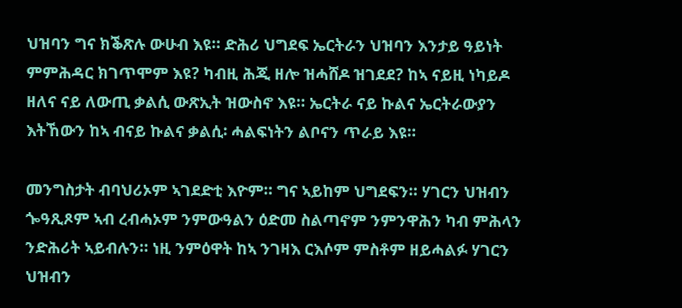ህዝባን ግና ክቕጽሉ ውሁብ እዩ። ድሕሪ ህግደፍ ኤርትራን ህዝባን እንታይ ዓይነት ምምሕዳር ክገጥሞም እዩ? ካብዚ ሕጂ ዘሎ ዝሓሸዶ ዝገደደ? ከኣ ናይዚ ነካይዶ ዘለና ናይ ለውጢ ቃልሲ ውጽኢት ዝውስኖ እዩ። ኤርትራ ናይ ኩልና ኤርትራውያን እትኸውን ከኣ ብናይ ኩልና ቃልሲ፡ ሓልፍነትን ልቦናን ጥራይ እዩ።

መንግስታት ብባህሪኦም ኣገደድቲ እዮም። ግና ኣይከም ህግደፍን። ሃገርን ህዝብን ጐዓጺጾም ኣብ ረብሓኦም ንምውዓልን ዕድመ ስልጣኖም ንምንዋሕን ካብ ምሕላን ንድሕሪት ኣይብሉን። ነዚ ንምዕዋት ከኣ ንገዛእ ርእሶም ምስቶም ዘይሓልፉ ሃገርን ህዝብን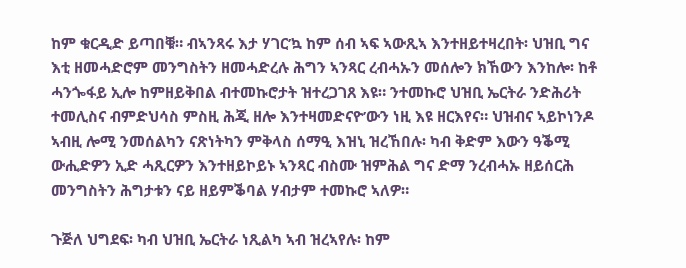ከም ቁርዲድ ይጣበቑ። ብኣንጻሩ እታ ሃገር’ኳ ከም ሰብ ኣፍ ኣውጺኣ እንተዘይተዛረበት፡ ህዝቢ ግና እቲ ዘመሓድሮም መንግስትን ዘመሓድረሉ ሕግን ኣንጻር ረብሓኡን መሰሎን ክኸውን እንከሎ፡ ከቶ ሓንጐፋይ ኢሎ ከምዘይቅበል ብተመኩሮታት ዝተረጋገጸ እዩ። ንተመኩሮ ህዝቢ ኤርትራ ንድሕሪት ተመሊስና ብምድህሳስ ምስዚ ሕጂ ዘሎ እንተዛመድናዮ’ውን ነዚ እዩ ዘርእየና። ህዝብና ኣይኮነንዶ ኣብዚ ሎሚ ንመሰልካን ናጽነትካን ምቅላስ ሰማዒ እዝኒ ዝረኸበሉ፡ ካብ ቅድም እውን ዓቕሚ ውሒድዎን ኢድ ሓጺርዎን እንተዘይኮይኑ ኣንጻር ብስሙ ዝምሕል ግና ድማ ንረብሓኡ ዘይሰርሕ መንግስትን ሕግታቱን ናይ ዘይምቕባል ሃብታም ተመኩሮ ኣለዎ።

ጉጅለ ህግደፍ፡ ካብ ህዝቢ ኤርትራ ነጺልካ ኣብ ዝረኣየሉ፡ ከም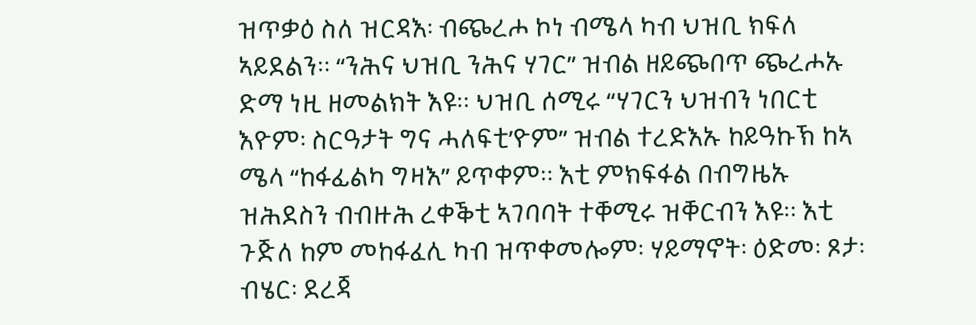ዝጥቃዕ ስለ ዝርዳእ፡ ብጭረሖ ኮነ ብሜላ ካብ ህዝቢ ክፍለ ኣይደልን። “ንሕና ህዝቢ ንሕና ሃገር” ዝብል ዘይጭበጥ ጭረሖኡ ድማ ነዚ ዘመልክት እዩ። ህዝቢ ሰሚሩ “ሃገርን ህዝብን ነበርቲ እዮም፡ ስርዓታት ግና ሓለፍቲ’ዮም” ዝብል ተረድእኡ ከይዓኩኽ ከኣ ሜላ “ከፋፊልካ ግዛእ” ይጥቀም። እቲ ምክፍፋል በብግዜኡ ዝሕደስን ብብዙሕ ረቀቕቲ ኣገባባት ተቐሚሩ ዝቐርብን እዩ። እቲ ጉጅለ ከም መከፋፈሊ ካብ ዝጥቀመሎም፡ ሃይማኖት፡ ዕድመ፡ ጾታ፡ ብሄር፡ ደረጃ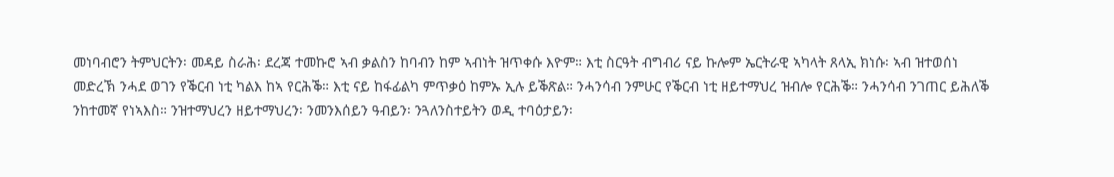መነባብሮን ትምህርትን፡ መዳይ ስራሕ፡ ደረጃ ተመኩሮ ኣብ ቃልስን ከባብን ከም ኣብነት ዝጥቀሱ እዮም። እቲ ስርዓት ብግብሪ ናይ ኩሎም ኤርትራዊ ኣካላት ጸላኢ ክነሱ፡ ኣብ ዝተወሰነ መድረኽ ንሓደ ወገን የቕርብ ነቲ ካልእ ከኣ የርሕቕ። እቲ ናይ ከፋፊልካ ምጥቃዕ ከምኡ ኢሉ ይቕጽል። ንሓንሳብ ንምሁር የቕርብ ነቲ ዘይተማህረ ዝብሎ የርሕቕ። ንሓንሳብ ንገጠር ይሕለቕ ንከተመኛ የነኣእስ። ንዝተማህረን ዘይተማህረን፡ ንመንእሰይን ዓብይን፡ ንጓለንስተይትን ወዲ ተባዕታይን፡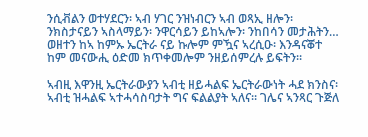ንሲቭልን ወተሃደርን፡ ኣብ ሃገር ንዝነብርን ኣብ ወጻኢ ዘሎን፡ ንክስታናይን ኣስላማይን፡ ንዋርሳይን ይከኣሎን፡ ንከበሳን መታሕትን… ወዘተን ከኣ ከምኡ ኤርትራ ናይ ኩሎም ምዃና ኣረሲዑ፡ እንዳናቖተ ከም መናውሒ ዕድመ ክጥቀመሎም ንዘይሰምረሉ ይፍትን።

ኣብዚ እዋንዚ ኤርትራውያን ኣብቲ ዘይሓልፍ ኤርትራውነት ሓደ ክንስና፡ ኣብቲ ዝሓልፍ ኣተሓሳስባታት ግና ፍልልያት ኣለና። ገሌና ኣንጻር ጉጅለ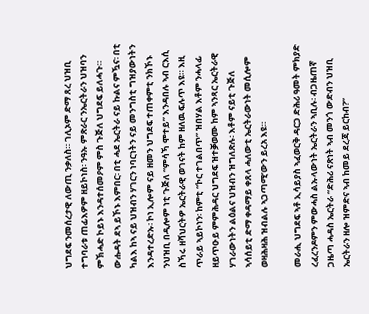ህግደፍ ንመሰረታዊ ለውጢ ንቃለስ። ገሊኦም ድማ ጸረ ህዝቢ ተግባራቱ ጠፊእዎም ዘይኮነስ፡ ንዓኡ ምጽራር ንኤርትራን ህዝባን ምኽሓድ ኮይኑ እንዳተሰመዖም ምስ ጉጅለ ህግደፍ ይለሓጉ። ውሑዳት ደኣ ይኾኑ እምበር፡ በቲ ሓደ ኤርትራ ናይ ኩልና ምዃና፡ በቲ ካልእ ከኣ ናይ ህዝብን ሃገርን ነባርነትን ናይ መንግስቲ ግዝያውነትን እንዳተረድኡ፡ ኮነ ኢሎም ናይ ዘመን ህግደፍ ተጠቀምቲ ንክኾኑ ንህዝቢ በዲሎም ነቲ ጉጅለ “ምሳኻ ሞተይ” እንዳበሉ ኣብ ርእሲ ስኻሩ ዘሻህርትዎ ኤርትራዊ ወገናት ከም ዘለዉ ፍሉጥ እዩ። እዚ ጥራይ ኣይኮነን፡ ከምቲ “ኮር ተገልበጥ” ዝበሃል እቶም ንሓላፊ ዘይጥዑይ ምምሕዳር ህግደፍ ዝተቓወሙ ከም ኣንጻር ኤርትራዊ ሃገራውነትን ልዕልና ህዝብን ዝግለጽሉ፡ እቶም ናይቲ ጉጅለ ኣሳሰይቲ ድማ ቀዳማይ ቀጸላ ሓለውቲ ኤርትራውነት መሲሎም ወዛሕዛሕ ዝብልሉ ኣጋጣሚ’ውን ይረአ እዩ።

መራሒ ህግደፍ ኣቶ ኢሳይያስ ኣፈወርቅ ዳርጋ ድሕሪ ዓመት ምክያድ ረፈረንዶምን ምውሓስ ልኡላውነት ኤርትራን ኣቢሉ፡ ብጋዜጠኛ ጋዜጣ ሓዳስ ኤርትራ “ድሕሪ ናጽነት ኣብ መንጎ ውድብን ህዝቢ ኤርትራን ዘሎ ዝምድና ኣብ ከመይ ደረጃ ይርከብ?”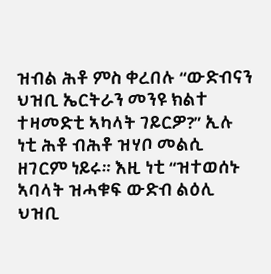ዝብል ሕቶ ምስ ቀረበሉ “ውድብናን ህዝቢ ኤርትራን መንዩ ክልተ ተዛመድቲ ኣካላት ገይርዎ?” ኢሉ ነቲ ሕቶ ብሕቶ ዝሃቦ መልሲ ዘገርም ነይሩ። እዚ ነቲ “ዝተወሰኑ ኣባላት ዝሓቁፍ ውድብ ልዕሊ ህዝቢ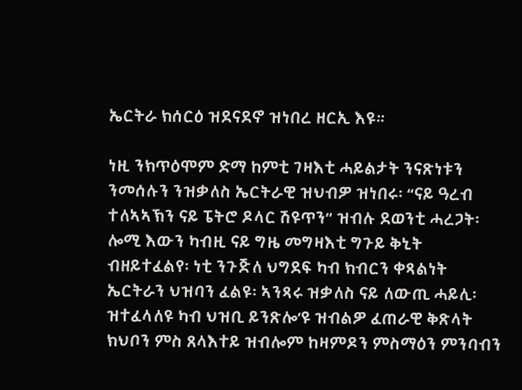ኤርትራ ክሰርዕ ዝደናደኖ ዝነበረ ዘርኢ እዩ።

ነዚ ንክጥዕሞም ድማ ከምቲ ገዛእቲ ሓይልታት ንናጽነቱን ንመሰሉን ንዝቃለስ ኤርትራዊ ዝህብዎ ዝነበሩ፡ “ናይ ዓረብ ተለኣኣኽን ናይ ፔትሮ ዶላር ሽዩጥን” ዝብሉ ደወንቲ ሓረጋት፡ ሎሚ እውን ካብዚ ናይ ግዜ መግዛእቲ ግጉይ ቅኒት ብዘይተፈልየ፡ ነቲ ንጉጅለ ህግደፍ ካብ ክብርን ቀጻልነት ኤርትራን ህዝባን ፈልዩ፡ ኣንጻሩ ዝቃለስ ናይ ለውጢ ሓይሊ፡ ዝተፈላለዩ ካብ ህዝቢ ይንጽሎ’ዩ ዝብልዎ ፈጠራዊ ቅጽላት ክህቦን ምስ ጸላእተይ ዝብሎም ከዛምዶን ምስማዕን ምንባብን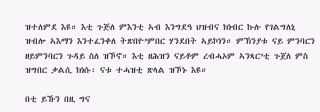ዝተለምደ እዩ። እቲ ጉጅለ ምእንቲ ኣብ እንግደዓ ህዝብና ክነብር ኩሉ የገልግለኒ ዝብሎ ኣእማን እንተፈንቀለ ትጽበዮ’ምበር ሃንደበት ኣይኮነን። ምኽንያቱ ናይ ምንባርን ዘይምንባርን ጉዳይ ስለ ዝኾኖ። እቲ ዘሕዝን ናይቶም ረብሓኦም ኣንጻር’ቲ ጉጀለ ምስ ዝግበር ቃልሲ ክነሱ፡ ናቱ ተሓዝቲ ጽላል ዝኾኑ እዩ።

በቲ ይኹን በዚ ግና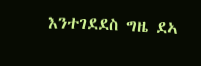እንተገደደስ ግዜ ደኣ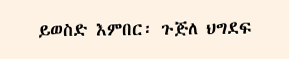ይወስድ እምበር፡ ጉጅለ ህግደፍ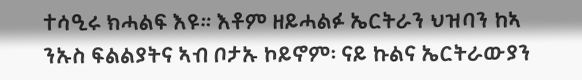ተሳዒሩ ክሓልፍ እዩ። እቶም ዘይሓልፉ ኤርትራን ህዝባን ከኣ ንኡስ ፍልልያትና ኣብ ቦታኡ ኮይኖም፡ ናይ ኩልና ኤርትራውያን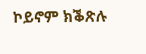ኮይኖም ክቕጽሉ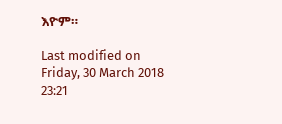እዮም።

Last modified on Friday, 30 March 2018 23:21